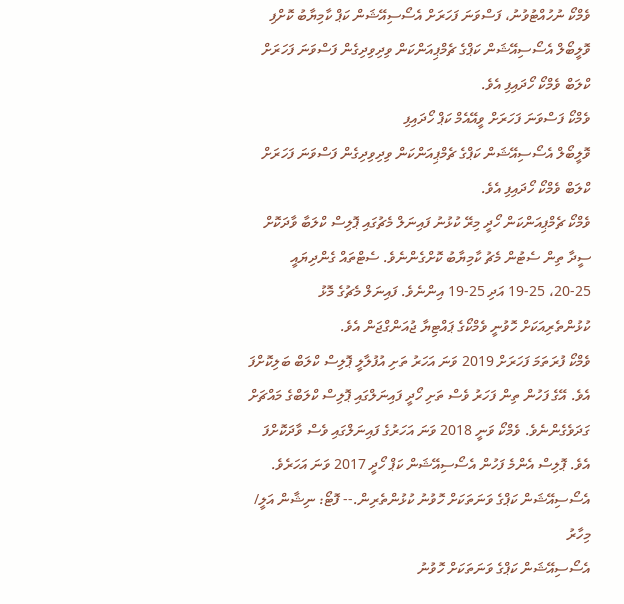ވެމްކޯ ނުހުއްޓުވުނު، ފަސްވަނަ ފަހަރަށް އެސޯސިއޭޝަން ކަޕް ކާމިޔާބު ކޮށްފި
ވޮލީބޯލް އެސޯސިއޭޝަން ކަޕްގެ ޗެމްޕިއަންކަން ވިދިވިދިގެން ފަސްވަނަ ފަހަރަށް ކްލަބް ވެމްކޯ ހޯދައިފި އެވެ.
ވެމްކޯ ފަސްވަނަ ފަހަރަށް ވީއޭއެމް ކަޕް ހޯދައިފި
ވޮލީބޯލް އެސޯސިއޭޝަން ކަޕްގެ ޗެމްޕިއަންކަން ވިދިވިދިގެން ފަސްވަނަ ފަހަރަށް ކްލަބް ވެމްކޯ ހޯދައިފި އެވެ.
ވެމްކޯ ޗެމްޕިއަންކަން ހޯދީ މިރޭ ކުޅުނު ފައިނަލް މެޗުގައި ޕޮލިސް ކްލަބާ ވާދަކޮށް ސީދާ ތިން ސެޓުން މެޗު ކާމިޔާބު ކޮށްގެންނެވެ. ސެޓްތައް ގެންދިޔައީ 25-20، 25-19 އަދި 25-19 އިންނެވެ. ފައިނަލް މެޗުގެ މޮޅު ކުޅުންތެރިއަކަށް ހޮވުނީ ވެމްކޯގެ ޕައްޓިޔާ ޖުއަންގްޖަން އެވެ.
ވެމްކޯ ފުރަތަމަ ފަހަރަށް 2019 ވަނަ އަހަރު ތަށި އުފުލާލީ ޕޮލިސް ކްލަބް ބަލިކޮށްފަ އެވެ. އޭގެ ފަހުން ތިން ފަހަރު ވެސް ތަށި ހޯދީ ފައިނަލްގައި ޕޮލިސް ކްލަބްގެ މައްޗަށް ގަދަވެގެންނެވެ. ވެމްކޯ ވަނީ 2018 ވަނަ އަހަރުގެ ފައިނަލްގައި ވެސް ވާދަކޮށްފަ އެވެ. ޕޮލިސް އެންމެ ފަހުން އެސޯސިއޭޝަން ކަޕް ހޯދީ 2017 ވަނަ އަހަރެވެ.
އެސޯސިއޭޝަން ކަޕްގެ ވަނަތަކަށް ހޮވުނު ކުޅުންތެރިން.-- ފޮޓޯ: ނިޝާން އަލީ/ މިހާރު
އެސޯސިއޭޝަން ކަޕްގެ ވަނަތަކަށް ހޮވުނު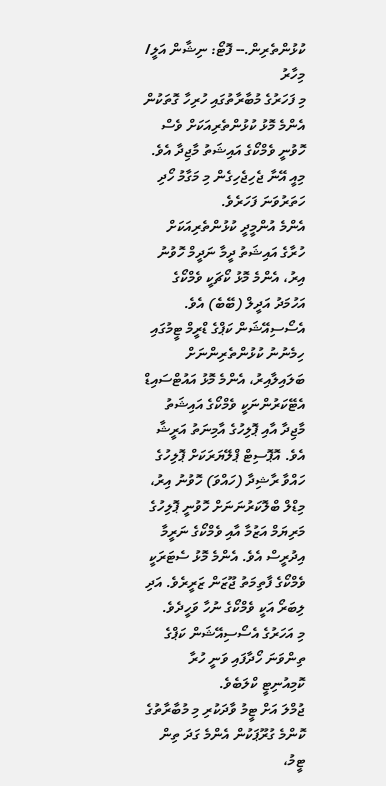ކުޅުންތެރިން.-- ފޮޓޯ: ނިޝާން އަލީ/ މިހާރު
މި ފަހަރުގެ މުބާރާތުގައި ހުރިހާ ގޮތަކުން އެންމެ މޮޅު ކުޅުންތެރިއަކަށް ވެސް ހޮވުނީ ވެމްކޯގެ އައިޝަތު މާޖިދާ އެވެ. މިއީ އޭނާ ޖެހިޖެހިގެން މި މަގާމު ހޯދި ހަތަރުވަނަ ފަހަރެވެ.
އެންމެ އުންމީދީ ކުޅުންތެރިއަކަށް ހުރާގެ އައިޝަތު ދީމާ ނަދީމް ހޮވުނު އިރު، އެންމެ މޮޅު ކޯޗަކީ ވެމްކޯގެ އަހުމަދު އަދީލް (ބޭބެ) އެވެ.
އެސޯސިއޭޝަން ކަޕްގެ ޑްރީމް ޓީމުގައި ހިމެނުނު ކުޅުންތެރިންނަށް ބަލައިލާއިރު، އެންމެ މޮޅު އައުޓްސައިޑް އެޓޭކަރުންނަކީ ވެމްކޯގެ އައިޝަތު މާޖިދާ އާއި ޕޮލިހުގެ އާމިނަތު އަރީޝާ އެވެ. އޮޕޮސިޓް ޕްލޭޔަރަކަށް ޕޮލިހުގެ ހައްވާ ރާޝިދާ (ހައްވަ) ހޮވުނު އިރު، މިޑްލް ބްލޮކަރުނަނަށް ހޮވުނީ ޕޮލިހުގެ މަރިޔަމް އަޒުމާ އާއި ވެމްކޯގެ ނަރީމާ އިދުރީސް އެވެ. އެންމެ މޮޅު ސެޓަރަކީ ވެމްކޯގެ ފާތިމަތު ޖޫޒަން ޒަރީރެވެ. އަދި ލިބަރޯ އަކީ ވެމްކޯގެ ނުހާ ވަހީދެވެ.
މި އަހަރުގެ އެސޯސިއޭޝަން ކަޕްގެ ތިންވަނަ ހޯދާފައި ވަނީ ހުރާ ކޮމިއުނިޓީ ކްލަބެވެ.
ޖުމްލަ އަށް ޓީމު ވާދަކުރި މި މުބާރާތުގެ ކޮންމެ ގުރޫޕަކުން އެންމެ ގަދަ ތިން ޓީމު،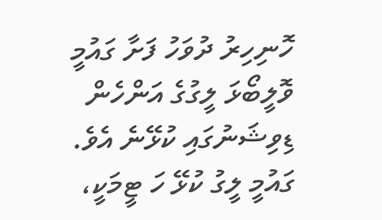ހޮނިހިރު ދުވަހު ފަށާ ގައުމީ ވޮލީބޯޅަ ލީގުގެ އަންހެން ޑިވިޝަނުގައި ކުޅޭނެ އެވެ.
ގައުމީ ލީގު ކުޅޭ ހަ ޓީމަކީ،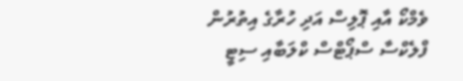ވެމްކޯ އާއި ޕޮލިސް އަދި ހުރާގެ އިތުރުން ފްލެކްސާ ސްޕޯޓްސް ކްލަބާއި ސިޓީ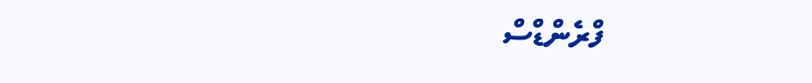ފްރެންޑްސް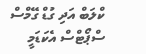ކްލަބް އަދި ގުޑް ގޭމްސް ސްޕޯޓްސް އެކަޑަމީ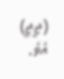(ޖީޖީ) އެވެ.